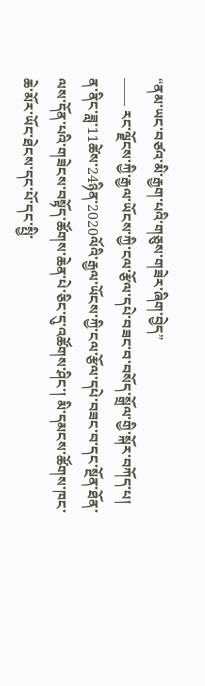“ནམ་ཡང་བཙའ་མི་རྒྱག་པའི་གཅུས་གཟེར་ཞིག་བྱེད”
—— རང་ལྗོངས་ཀྱི་རྒྱལ་ཡོངས་ཀྱི་ངལ་རྩོལ་དཔེ་བཟང་བ་བསོད་སྒྲོལ་གྱི་སྐོར་བཀོད་པ།
ན་ནིང་ཟླ་11ཚེས་24ཉིན་2020ལོའི་རྒྱལ་ཡོངས་ཀྱི་ངལ་རྩོལ་དཔེ་བཟང་བ་དང་སྔོན་ཐོན་ལས་དོན་པའི་གཟེངས་བསྟོད་ཚོགས་ཆེན་པེ་ཅིང་དུ་འཚོགས་ཤིང་། མི་དམངས་ཚོགས་ཁང་ཆེ་མོར་ཡོང་ཐེངས་དང་པོ་དང་སྤྱི་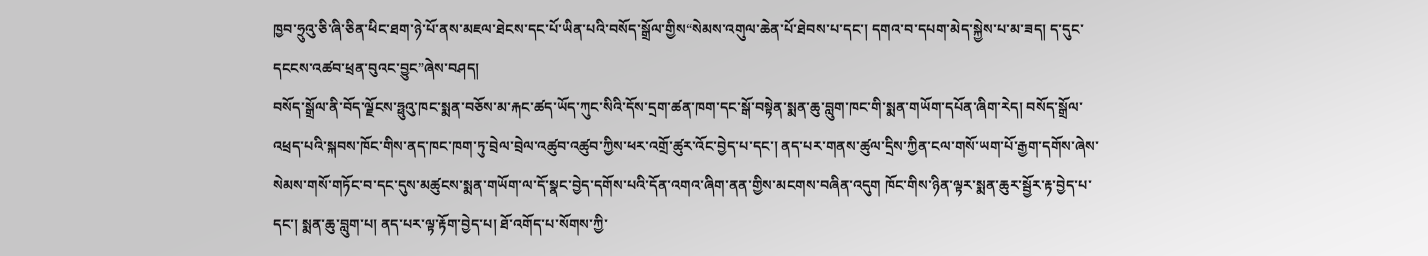ཁྱབ་ཧྲུའུ་ཅི་ཞི་ཅིན་ཕིང་ཐག་ཉེ་པོ་ནས་མཇལ་ཐེངས་དང་པོ་ཡིན་པའི་བསོད་སྒྲོལ་གྱིས“སེམས་འགུལ་ཆེན་པོ་ཐེབས་པ་དང་། དགའ་བ་དཔག་མེད་སྐྱེས་པ་མ་ཟད། ད་དུང་དངངས་འཚབ་ཕྲན་བུའང་བྱུང”ཞེས་བཤད།
བསོད་སྒྲོལ་ནི་བོད་ལྗོངས་ཧྥུའུ་ཁང་སྨན་བཅོས་མ་རྐང་ཚད་ཡོད་ཀུང་སིའི་དོས་དྲག་ཚན་ཁག་དང་སྒོ་བསྟེན་སྨན་ཆུ་བླུག་ཁང་གི་སྨན་གཡོག་དཔོན་ཞིག་རེད། བསོད་སྒྲོལ་འཕྲད་པའི་སྐབས་ཁོང་གིས་ནད་ཁང་ཁག་ཏུ་བྲེལ་བྲེལ་འཚུབ་འཚུབ་ཀྱིས་ཕར་འགྲོ་ཚུར་འོང་བྱེད་པ་དང་། ནད་པར་གནས་ཚུལ་དྲིས་ཀྱིན་ངལ་གསོ་ཡག་པོ་རྒྱག་དགོས་ཞེས་སེམས་གསོ་གཏོང་བ་དང་དུས་མཚུངས་སྨན་གཡོག་ལ་དོ་སྣང་བྱེད་དགོས་པའི་དོན་འགའ་ཞིག་ནན་གྱིས་མངགས་བཞིན་འདུག ཁོང་གིས་ཉིན་ལྟར་སྨན་ཆུར་སྦྱོར་རྟ་བྱེད་པ་དང་། སྨན་ཆུ་བླུག་པ། ནད་པར་ལྟ་རྟོག་བྱེད་པ། ཐོ་འགོད་པ་སོགས་ཀྱི་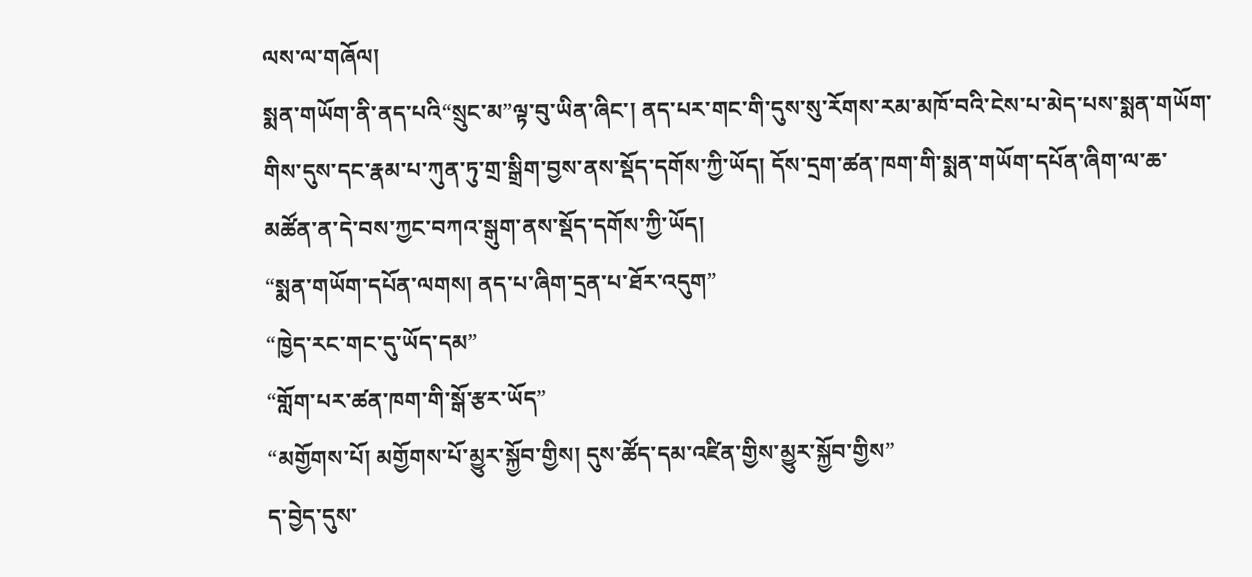ལས་ལ་གཞོལ།
སྨན་གཡོག་ནི་ནད་པའི“སྲུང་མ”ལྟ་བུ་ཡིན་ཞིང་། ནད་པར་གང་གི་དུས་སུ་རོགས་རམ་མཁོ་བའི་ངེས་པ་མེད་པས་སྨན་གཡོག་གིས་དུས་དང་རྣམ་པ་ཀུན་ཏུ་གྲ་སྒྲིག་བྱས་ནས་སྡོད་དགོས་ཀྱི་ཡོད། དོས་དྲག་ཚན་ཁག་གི་སྨན་གཡོག་དཔོན་ཞིག་ལ་ཆ་མཚོན་ན་དེ་བས་ཀྱང་བཀའ་སྒུག་ནས་སྡོད་དགོས་ཀྱི་ཡོད།
“སྨན་གཡོག་དཔོན་ལགས། ནད་པ་ཞིག་དྲན་པ་ཐོར་འདུག”
“ཁྱེད་རང་གང་དུ་ཡོད་དམ”
“གློག་པར་ཚན་ཁག་གི་སྒོ་རྩར་ཡོད”
“མགྱོགས་པོ། མགྱོགས་པོ་མྱུར་སྐྱོབ་གྱིས། དུས་ཚོད་དམ་འཛིན་གྱིས་མྱུར་སྐྱོབ་གྱིས”
ད་བྱེད་དུས་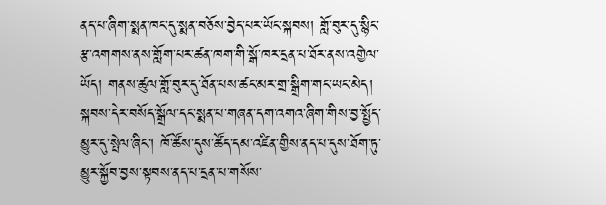ནད་པ་ཞིག་སྨན་ཁང་དུ་སྨན་བཅོས་བྱེད་པར་ཡོང་སྐབས། གློ་བུར་དུ་སྙིང་རྩ་འགགས་ནས་གློག་པར་ཚན་ཁག་གི་སྒོ་ཁར་དྲན་པ་ཐོར་ནས་འགྱེལ་ཡོད། གནས་ཚུལ་གློ་བུར་དུ་ཐོན་པས་ཚང་མར་གྲ་སྒྲིག་གང་ཡང་མེད། སྐབས་དེར་བསོད་སྒྲོལ་དང་སྨན་པ་གཞན་དག་འགའ་ཞིག་གིས་བྱ་སྤྱོད་མྱུར་དུ་སྤེལ་ཞིང་། ཁོ་ཚོས་དུས་ཚོད་དམ་འཛིན་གྱིས་ནད་པ་དུས་ཐོག་ཏུ་མྱུར་སྐྱོབ་བྱས་སྟབས་ནད་པ་དྲན་པ་གསོས་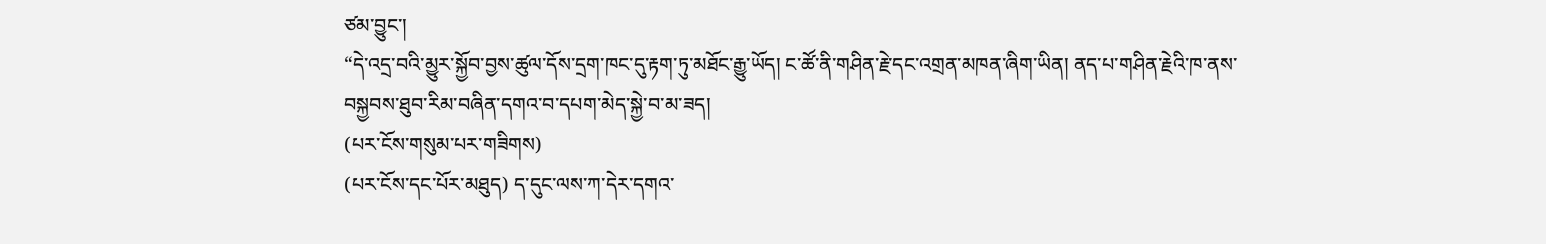ཙམ་བྱུང་།
“དེ་འདྲ་བའི་མྱུར་སྐྱོབ་བྱས་ཚུལ་དོས་དྲག་ཁང་དུ་རྟག་ཏུ་མཐོང་རྒྱུ་ཡོད། ང་ཚོ་ནི་གཤིན་རྗེ་དང་འགྲན་མཁན་ཞིག་ཡིན། ནད་པ་གཤིན་རྗེའི་ཁ་ནས་བསྐྱབས་ཐུབ་རིམ་བཞིན་དགའ་བ་དཔག་མེད་སྐྱེ་བ་མ་ཟད།
(པར་ངོས་གསུམ་པར་གཟིགས)
(པར་ངོས་དང་པོར་མཐུད) ད་དུང་ལས་ཀ་དེར་དགའ་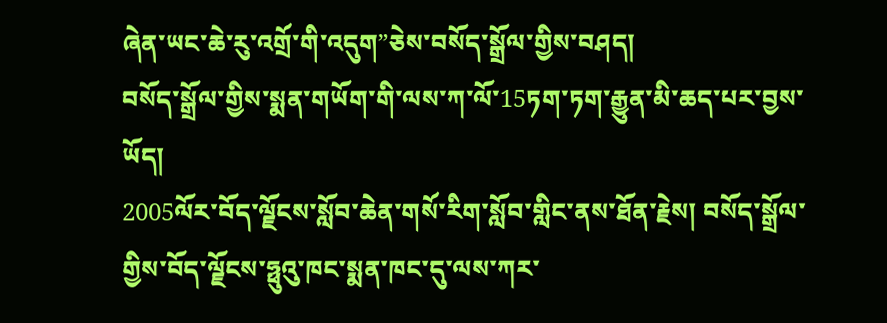ཞེན་ཡང་ཆེ་རུ་འགྲོ་གི་འདུག”ཅེས་བསོད་སྒྲོལ་གྱིས་བཤད།
བསོད་སྒྲོལ་གྱིས་སྨན་གཡོག་གི་ལས་ཀ་ལོ་15ཏག་ཏག་རྒྱུན་མི་ཆད་པར་བྱས་ཡོད།
2005ལོར་བོད་ལྗོངས་སློབ་ཆེན་གསོ་རིག་སློབ་གླིང་ནས་ཐོན་རྗེས། བསོད་སྒྲོལ་གྱིས་བོད་ལྗོངས་ཧྥུའུ་ཁང་སྨན་ཁང་དུ་ལས་ཀར་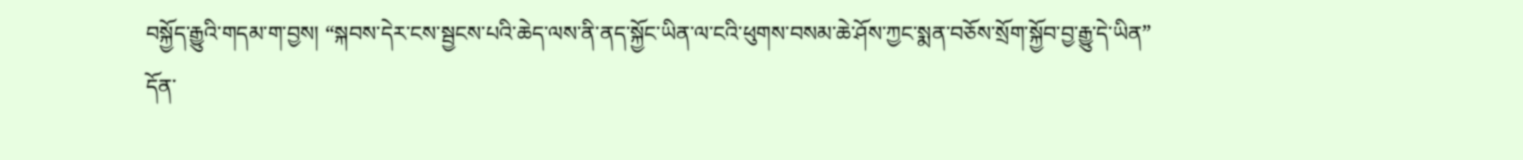བསྐྱོད་རྒྱུའི་གདམ་ག་བྱས། “སྐབས་དེར་ངས་སྦྱངས་པའི་ཆེད་ལས་ནི་ནད་སྐྱོང་ཡིན་ལ་ངའི་ཕུགས་བསམ་ཆེ་ཤོས་ཀྱང་སྨན་བཅོས་སྲོག་སྐྱོབ་བྱ་རྒྱུ་དེ་ཡིན”
དོན་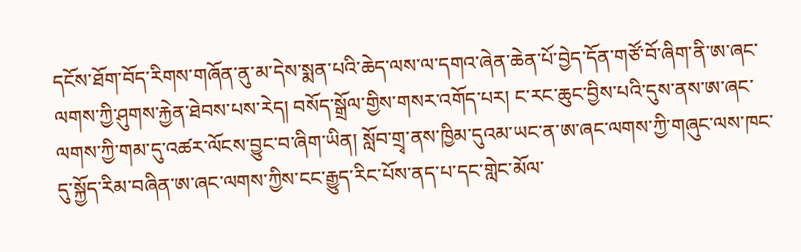དངོས་ཐོག་བོད་རིགས་གཞོན་ནུ་མ་དེས་སྨན་པའི་ཆེད་ལས་ལ་དགའ་ཞེན་ཆེན་པོ་བྱེད་དོན་གཙོ་བོ་ཞིག་ནི་ཨ་ཞང་ལགས་ཀྱི་ཤུགས་རྐྱེན་ཐེབས་པས་རེད། བསོད་སྒྲོལ་གྱིས་གསར་འགོད་པར། ང་རང་ཆུང་བྱིས་པའི་དུས་ནས་ཨ་ཞང་ལགས་ཀྱི་གམ་དུ་འཚར་ལོངས་བྱུང་བ་ཞིག་ཡིན། སློབ་གྲྭ་ནས་ཁྱིམ་དུའམ་ཡང་ན་ཨ་ཞང་ལགས་ཀྱི་གཞུང་ལས་ཁང་དུ་སྐྱོད་རིམ་བཞིན་ཨ་ཞང་ལགས་ཀྱིས་ངང་རྒྱུད་རིང་པོས་ནད་པ་དང་གླེང་མོལ་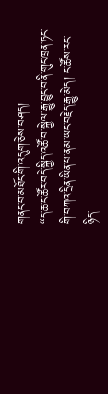གནང་བ་མཐོང་གི་འདུག་ཅེས་བཤད།
“ད་ཆ་ང་ཚོར་བདེ་སྐྱིད་འཚོ་བ་སྐྱེལ་རྒྱུ་བྱུང་བ་ནི་གུང་ཁྲན་ཏང་གི་བཀའ་དྲིན་ཡིན་པ་ནམ་ཡང་བརྗེད་རྒྱུ་མེད། ང་ཚོས་རང་ཉིད་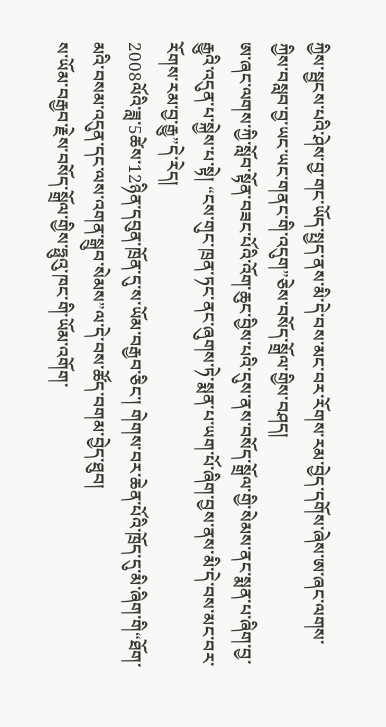ཀྱིས་སྦྱངས་པའི་ཤེས་བྱ་གང་ཡོད་སྤྱད་ནས་མི་དེ་བས་མང་བར་རོགས་རམ་བྱེད་དགོས་ཞེས་ཨ་ཞང་ལགས་ཀྱིས་བསླབ་བྱ་ཡང་ཡང་གནང་གི་འདུག”ཅེས་བསོད་སྒྲོལ་གྱིས་བཤད།
ཨ་ཞང་ལགས་ཀྱི་སློབ་སྟོན་བཟང་པོའི་འོག་ཆུང་བྱིས་པའི་དུས་ནས་བསོད་སྒྲོལ་གྱི་སེམས་ནང་སྨན་པ་ཞིག་བྱ་རྒྱུའི་འདུན་པ་སྐྱེས་པ་སྟེ། “ངས་གུང་ཁྲན་ཏང་ནང་ཞུགས་ཏེ་སྨན་པ་ཡག་པོ་ཞིག་བྱས་ནས་མི་དེ་བས་མང་བར་རོགས་རམ་བྱ་རྒྱུ”དེ་རེད།
2008ལོའི་ཟླ་5ཚེས་12ཉིན་དབུན་ཁྲོན་དུ་ས་ཡོམ་བརྒྱབ་ཅིང་། གེགས་བར་ཆེན་པོའི་ཁྲོད་དུ་མི་ཞིག་གི“ཐོག་མའི་བསམ་འདུན་དང་ལས་འགན་སྒྲུབ་སེམས”ལ་དེ་བས་ཚོད་བགམ་བྱེད་ཐུབ།
ས་ཡོམ་བརྒྱབ་རྗེས་བསོད་སྒྲོལ་གྱིས་ཧྥུའུ་ཁང་གི་ཡོམ་འགོག་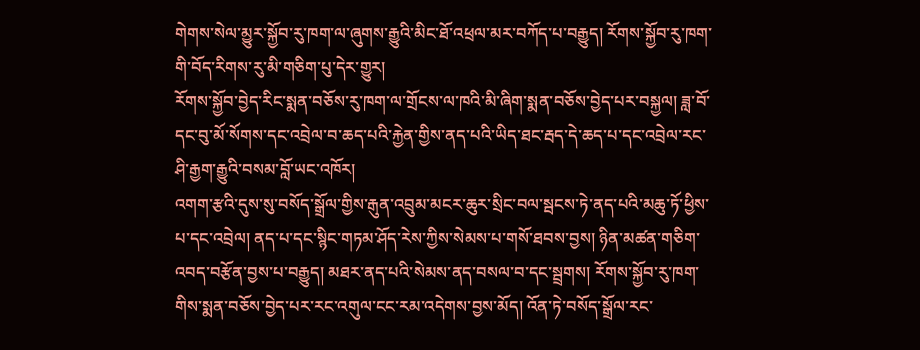གེགས་སེལ་མྱུར་སྐྱོབ་རུ་ཁག་ལ་ཞུགས་རྒྱུའི་མིང་ཐོ་འཕྲལ་མར་བཀོད་པ་བརྒྱུད། རོགས་སྐྱོབ་རུ་ཁག་གི་བོད་རིགས་རུ་མི་གཅིག་པུ་དེར་གྱུར།
རོགས་སྐྱོབ་བྱེད་རིང་སྨན་བཅོས་རུ་ཁག་ལ་གྲོངས་ལ་ཁའི་མི་ཞིག་སྨན་བཅོས་བྱེད་པར་བསྐྱལ། ཟླ་བོ་དང་བུ་མོ་སོགས་དང་འབྲེལ་བ་ཆད་པའི་རྐྱེན་གྱིས་ནད་པའི་ཡིད་ཐང་རྦད་དེ་ཆད་པ་དང་འབྲེལ་རང་ཤི་རྒྱག་རྒྱུའི་བསམ་བློ་ཡང་འཁོར།
འགག་རྩའི་དུས་སུ་བསོད་སྒྲོལ་གྱིས་རྒུན་འབྲུམ་མངར་ཆུར་སྲིང་བལ་སྦངས་ཏེ་ནད་པའི་མཆུ་ཏོ་ཕྱིས་པ་དང་འབྲེལ། ནད་པ་དང་སྙིང་གཏམ་ཤོད་རེས་ཀྱིས་སེམས་པ་གསོ་ཐབས་བྱས། ཉིན་མཚན་གཅིག་འབད་བརྩོན་བྱས་པ་བརྒྱུད། མཐར་ནད་པའི་སེམས་ནད་བསལ་བ་དང་སྦྲགས། རོགས་སྐྱོབ་རུ་ཁག་གིས་སྨན་བཅོས་བྱེད་པར་རང་འགུལ་ངང་རམ་འདེགས་བྱས་མོད། འོན་ཏེ་བསོད་སྒྲོལ་རང་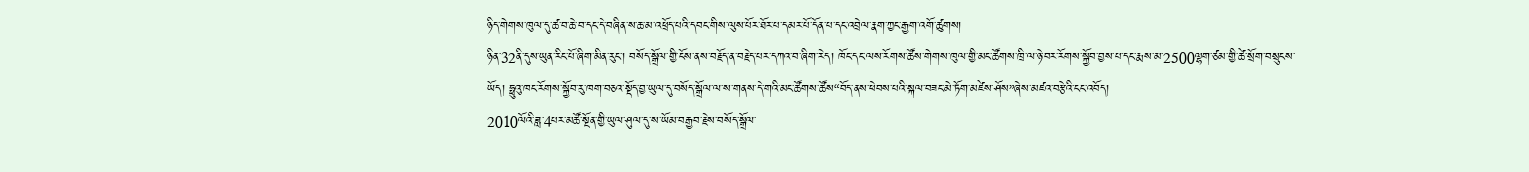ཉིད་གེགས་ཁུལ་དུ་ཚ་བ་ཆེ་བ་དང་དེ་བཞིན་ས་ཆ་མ་འཕྲོད་པའི་དབང་གིས་ལུས་པོར་ཐོར་པ་དམར་པོ་དོན་པ་དང་འབྲེལ་རྣག་ཀྱང་རྒྱག་འགོ་ཚུགས།
ཉིན་32ནི་དུས་ཡུན་རིང་པོ་ཞིག་མིན་རུང་། བསོད་སྒྲོལ་གྱི་ངོས་ནས་བརྗོད་ན་བརྗེད་པར་དཀའ་བ་ཞིག་རེད། ཁོང་དང་ལས་རོགས་ཚོས་གེགས་ཁུལ་གྱི་མང་ཚོགས་ཁྲི་ལ་ཉེ་བར་རོགས་སྐྱོབ་བྱས་པ་དང་རྨས་མ་2500ལྷག་ཙམ་གྱི་ཚེ་སྲོག་བསྲུངས་ཡོད། ཧྥུའུ་ཁང་རོགས་སྐྱོབ་རུ་ཁག་བཅའ་སྡོད་བྱ་ཡུལ་དུ་བསོད་སྒྲོལ་ལ་ས་གནས་དེ་གའི་མང་ཚོགས་ཚོས“བོད་ནས་ཕེབས་པའི་སྐལ་བཟང་མེ་ཏོག་མཛེས་ཤོས”ཞེས་མཛའ་བརྩེའི་ངང་འབོད།
2010ལོའི་ཟླ་4པར་མཚོ་སྔོན་གྱི་ཡུལ་ཤུལ་དུ་ས་ཡོམ་བརྒྱབ་རྗེས་བསོད་སྒྲོལ་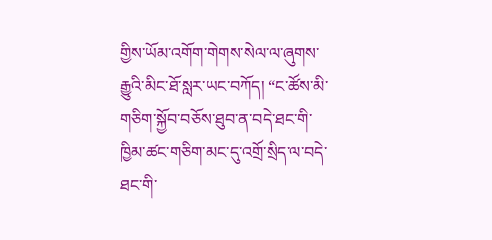གྱིས་ཡོམ་འགོག་གེགས་སེལ་ལ་ཞུགས་རྒྱུའི་མིང་ཐོ་སླར་ཡང་བཀོད། “ང་ཚོས་མི་གཅིག་སྐྱོབ་བཅོས་ཐུབ་ན་བདེ་ཐང་གི་ཁྱིམ་ཚང་གཅིག་མང་དུ་འགྲོ་སྲིད་ལ་བདེ་ཐང་གི་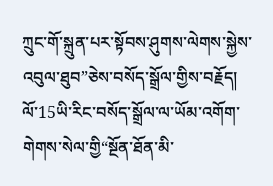ཀྲུང་གོ་སྐྲུན་པར་སྟོབས་ཤུགས་ལེགས་སྐྱེས་འབུལ་ཐུབ”ཅེས་བསོད་སྒྲོལ་གྱིས་བརྗོད།
ལོ་15ཡི་རིང་བསོད་སྒྲོལ་ལ་ཡོམ་འགོག་གེགས་སེལ་གྱི“སྔོན་ཐོན་མི་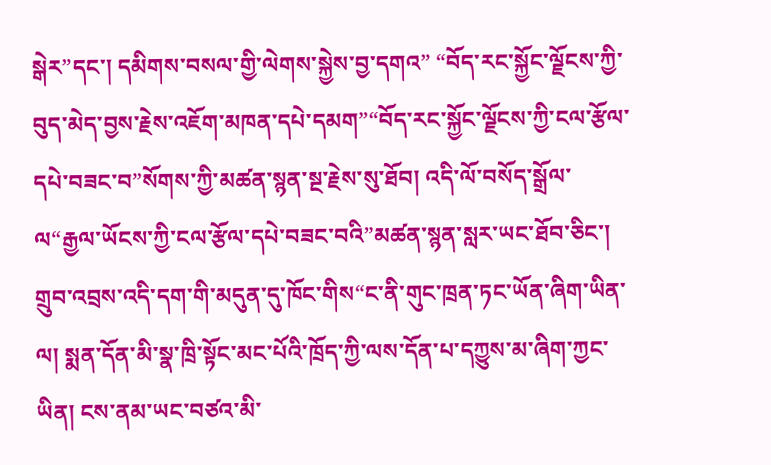སྒེར”དང་། དམིགས་བསལ་གྱི་ལེགས་སྐྱེས་བྱ་དགའ” “བོད་རང་སྐྱོང་ལྗོངས་ཀྱི་བུད་མེད་བྱས་རྗེས་འཇོག་མཁན་དཔེ་དམག”“བོད་རང་སྐྱོང་ལྗོངས་ཀྱི་ངལ་རྩོལ་དཔེ་བཟང་བ”སོགས་ཀྱི་མཚན་སྙན་སྔ་རྗེས་སུ་ཐོབ། འདི་ལོ་བསོད་སྒྲོལ་ལ“རྒྱལ་ཡོངས་ཀྱི་ངལ་རྩོལ་དཔེ་བཟང་བའི”མཚན་སྙན་སླར་ཡང་ཐོབ་ཅིང་། གྲུབ་འབྲས་འདི་དག་གི་མདུན་དུ་ཁོང་གིས“ང་ནི་གུང་ཁྲན་ཏང་ཡོན་ཞིག་ཡིན་ལ། སྨན་དོན་མི་སྣ་ཁྲི་སྟོང་མང་པོའི་ཁྲོད་ཀྱི་ལས་དོན་པ་དཀྱུས་མ་ཞིག་ཀྱང་ཡིན། ངས་ནམ་ཡང་བཙའ་མི་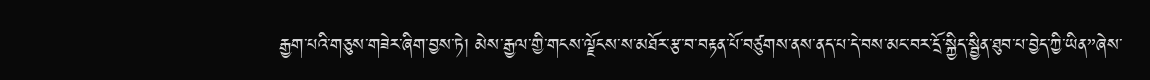རྒྱག་པའི་གཅུས་གཟེར་ཞིག་བྱས་ཏེ། མེས་རྒྱལ་གྱི་གངས་ལྗོངས་ས་མཐོར་རྩ་བ་བརྟན་པོ་བཙུགས་ནས་ནད་པ་དེ་བས་མང་བར་དྲོ་སྐྱིད་སྦྱིན་ཐུབ་པ་བྱེད་ཀྱི་ཡིན”ཞེས་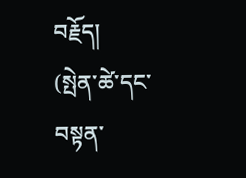བརྗོད།
(སྤེན་ཚེ་དང་བསྟན་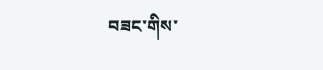བཟང་གིས་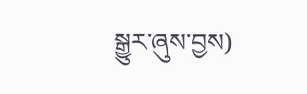སྒྱུར་ཞུས་བྱས)